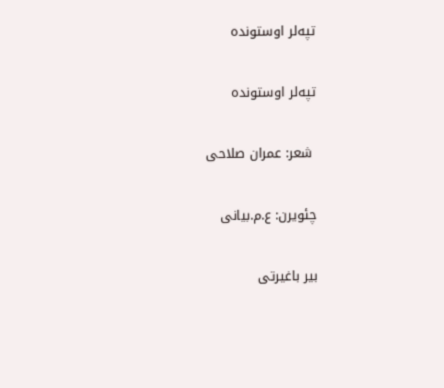تپه‌لر اوستونده

تپه‌لر اوستونده

 شعر: عمران صلاحی

چئویرن: ع.م.بیانی

بیر باغیرتی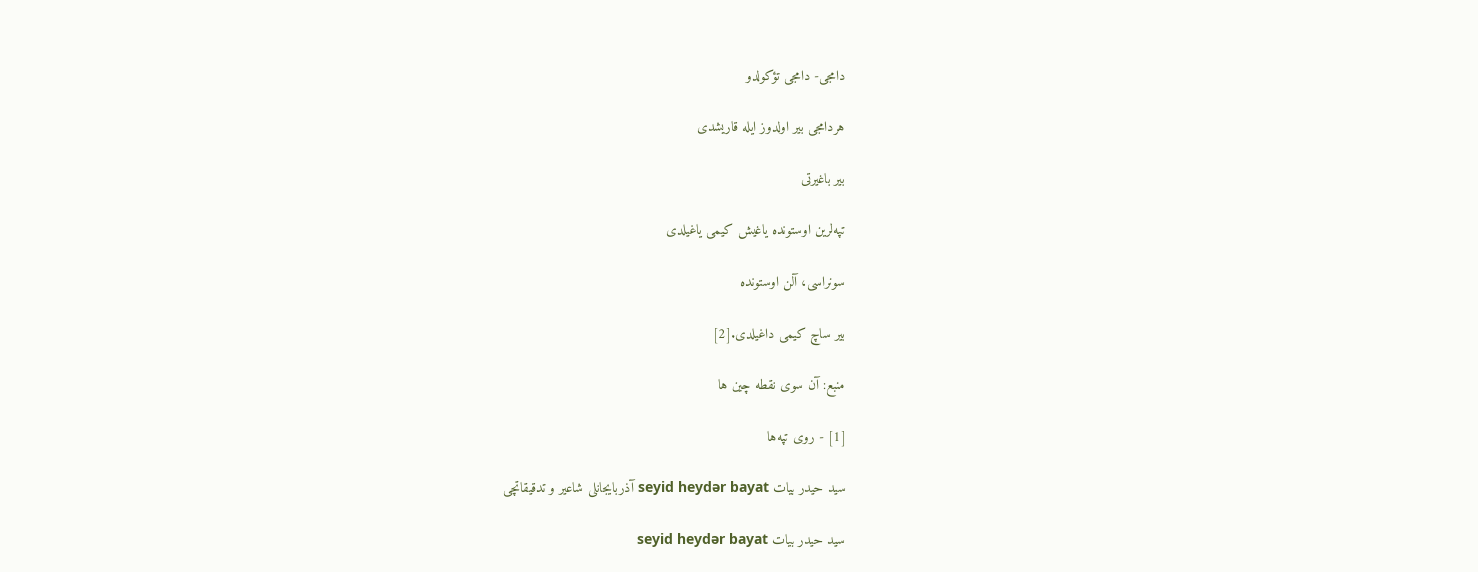دامجی- دامجی تؤکولدو

هردامجی بیر اولدوز ایله قاریشدی

بیر باغیرتی

تپه‌لرین اوستونده یاغیش کیمی یاغیلدی

سونراسی، آلن اوستونده

بیر ساچ کیمی داغیلدی.[2]

منبع: آن سوی نقطه چین ها

[1] - روی تپه‌ها

سید حیدر بیات seyid heydər bayat آذربایجانلی شاعیر و تدقیقاتچی

سید حیدر بیات seyid heydər bayat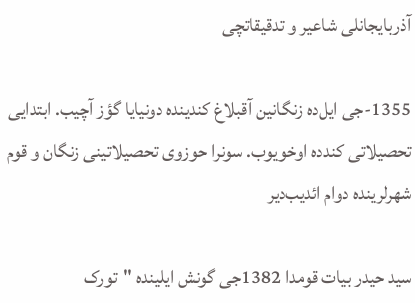آذربایجانلی شاعیر و تدقیقاتچی

1355-جی ایل‌ده زنگانین آقبلاغ کندینده دونیایا گؤز آچیب. ابتدایی تحصیلاتی کندده اوخویوب. سونرا حوزوی تحصیلاتینی زنگان و قوم شهرلرینده دوام ائدیب‌دیر

سید حیدر بیات قومدا 1382جی گونش ایلینده "تورک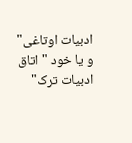ادبیات اوتاغی" و یا خود "اتاق ادبیات ترک"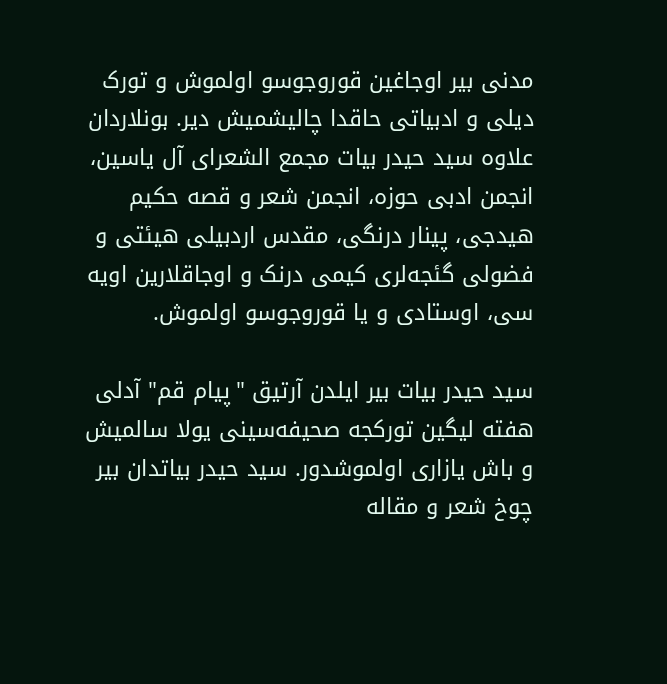مدنی بیر اوجاغین قوروجوسو اولموش و تورک دیلی و ادبیاتی حاقدا چالیشمیش دیر. بونلاردان علاوه سید حیدر بیات مجمع الشعرای آل یاسین، انجمن ادبی حوزه، انجمن شعر و قصه حکیم هیدجی، پینار درنگی، مقدس اردبیلی هیئتی و فضولی گئجه‌لری کیمی درنک و اوجاقلارین اویه سی، اوستادی و یا قوروجوسو اولموش.

سید حیدر بیات بیر ایلدن آرتیق "پیام قم" آدلی هفته لیگین تورکجه صحیفه‌سینی یولا سالمیش و باش یازاری اولموشدور. سید حیدر بیاتدان بیر چوخ شعر و مقاله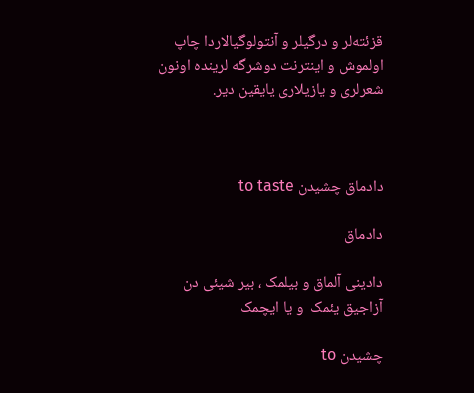قزئته‌لر و درگیلر و آنتولوگیالاردا چاپ اولموش و اینترنت دوشرگه لرینده اونون شعرلری و یازیلاری یایقین دیر.



دادماق چشیدن to taste

دادماق

دادینی آلماق و بیلمک ، بیر شیئی دن آزاجیق یئمک  و یا ایچمک

چشیدن to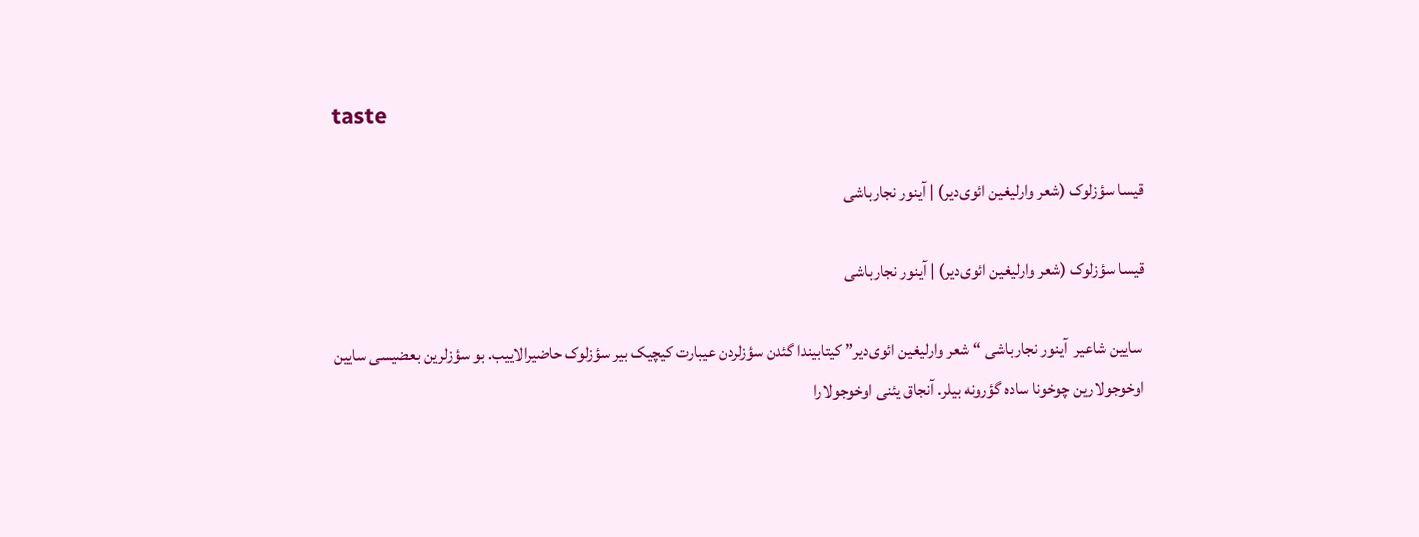taste

قیسا سؤزلوک (شعر وارلیغین ائوی‌دیر) | آینور نجارباشی

قیسا سؤزلوک (شعر وارلیغین ائوی‌دیر) | آینور نجارباشی

 سایین شاعیر  آینور نجارباشی “شعر وارلیغین ائوی‌دیر” کیتابیندا گئدن سؤزلردن عیبارت کیچیک بیر سؤزلوک حاضیرالاییب. بو سؤزلرین بعضیسی سایین اوخوجولارین چوخونا ساده گؤرونه بیلر. آنجاق یئنی اوخوجولارا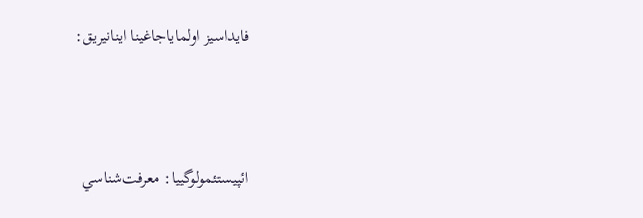فایداسیز اولمایاجاغینا اینانیریق:



ائپيستئمولوگييا: معرفت‌شناسي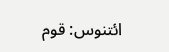ائتنوس: قوم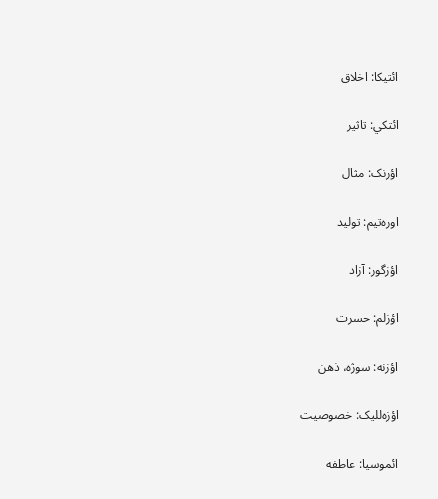ائتيکا: اخلاق

ائتکي: تاثير

اؤرنک: مثال

اوره‌تيم: توليد

اؤزگور: آزاد

اؤزلم: حسرت

اؤزنه: سوژه، ذهن

اؤزه‌لليک: خصوصيت

ائموسيا: عاطفه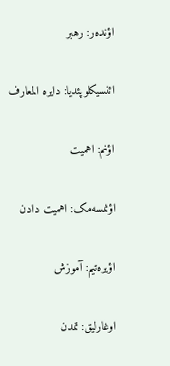اؤنده‌ر: رهبر

ائنسيکلوپئديا: دايره المعارف

اؤنم: اهميت

اؤنمسه‌مک: اهميت دادن

اؤيره‌تيم: آموزش

اوغارلیق: تمدن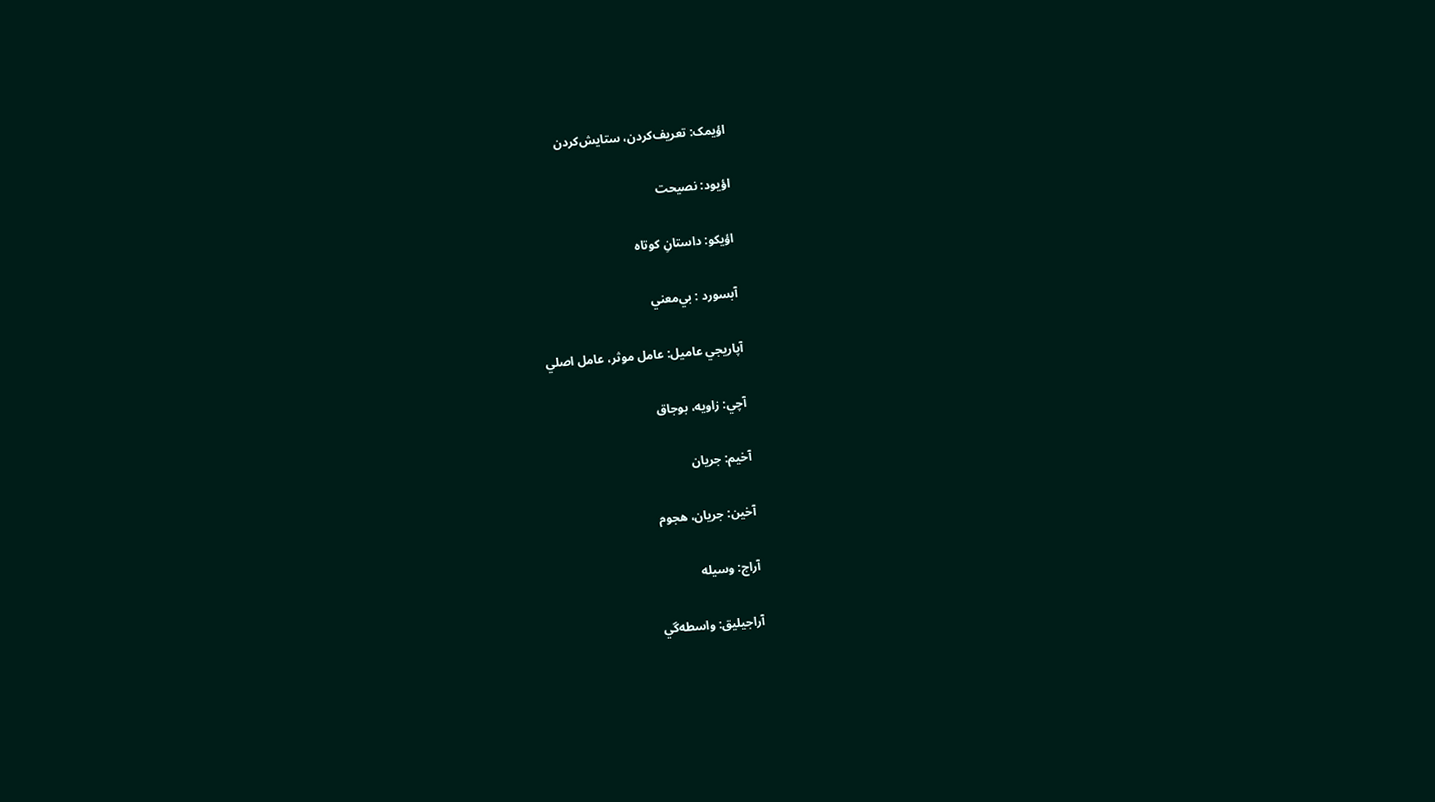اؤيمک: تعريف‌کردن، ستايش‌کردن

اؤيود: نصيحت

اؤيکو: داستانِ کوتاه

آبسورد : بي‌معني

آپاريجي عاميل: عامل موثر، عامل اصلي

آچي: زاويه، بوجاق

آخیم: جریان

آخين: جريان، هجوم

آراج: وسيله

آراجيليق: واسطه‌گي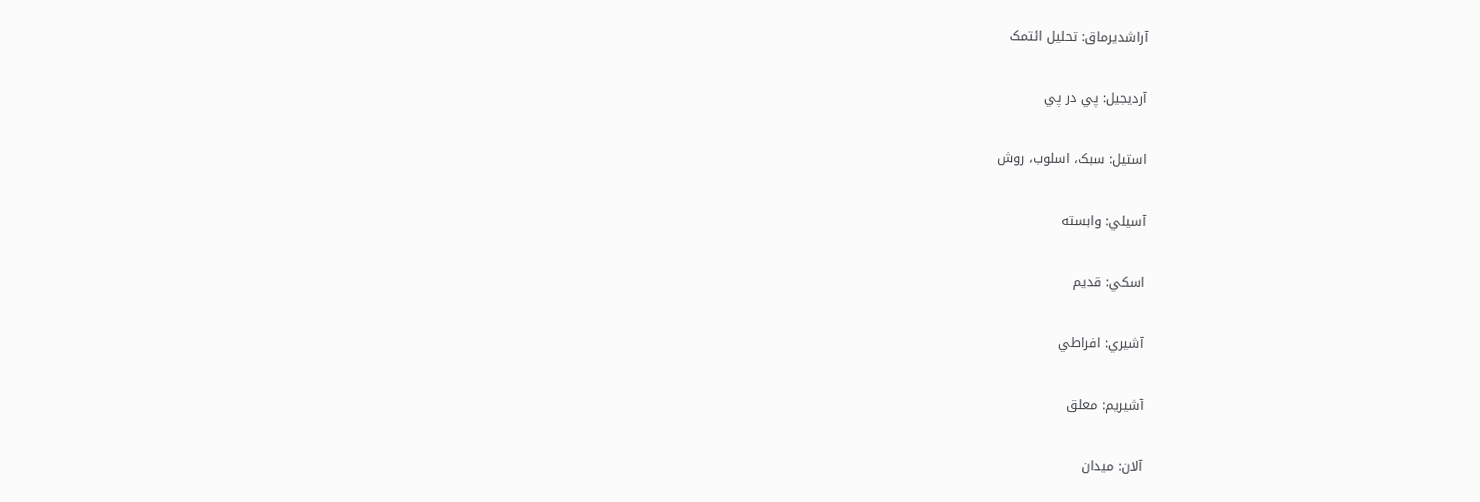آراشديرماق: تحليل ائتمک

آرديجيل: پي در پي

استيل: سبک، اسلوب، روش

آسيلي: وابسته

اسکي: قديم

آشيري: افراطي

آشيريم: معلق

آلان: ميدان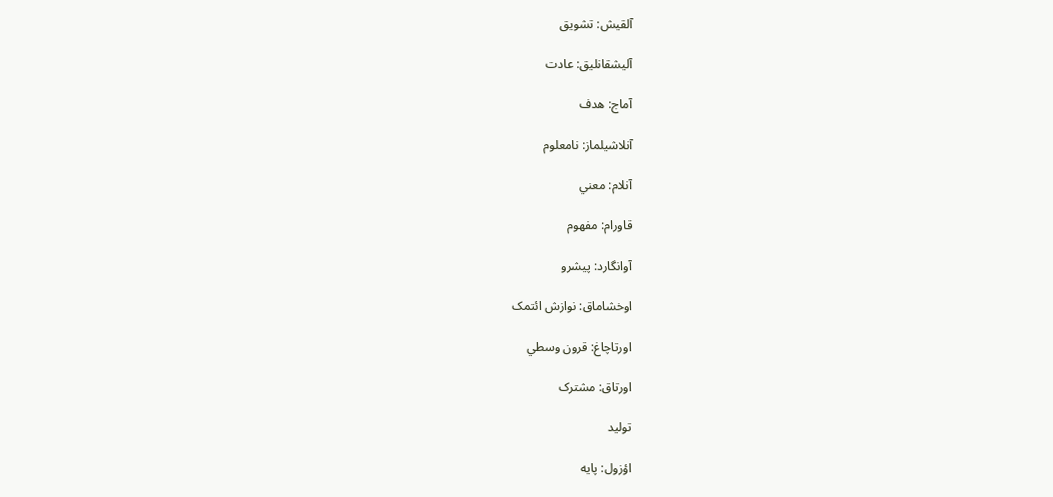آلقيش: تشويق

آليشقانليق: عادت

آماج: هدف

آنلاشيلماز: نامعلوم

آنلام: معني

قاورام: مفهوم

آوانگارد: پيشرو

اوخشاماق: نوازش ائتمک

اورتاچاغ: قرون وسطي

اورتاق: مشترک

توليد

اؤزول: پایه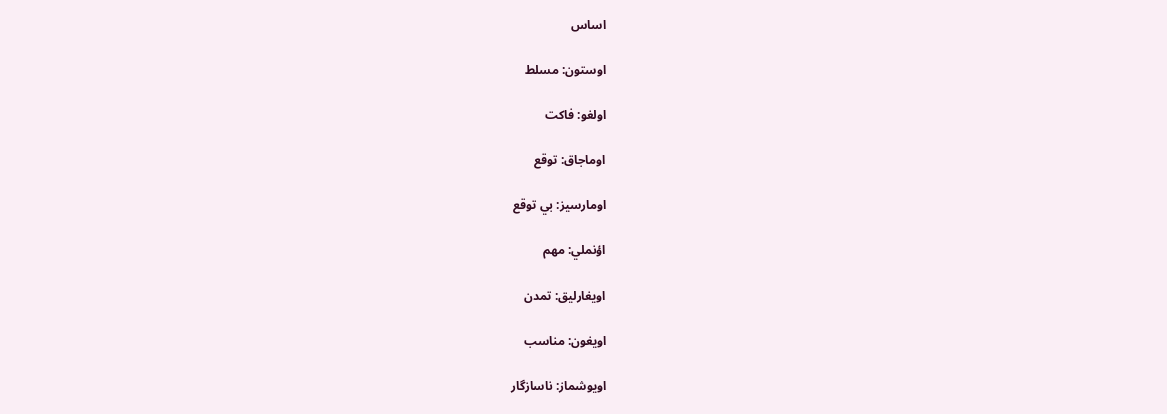اساس

اوستون: مسلط

اولغو: فاکت

اوماجاق: توقع

اومارسيز: بي توقع

اؤنملي: مهم

اويغارليق: تمدن

اويغون: مناسب

اويوشماز: ناسازگار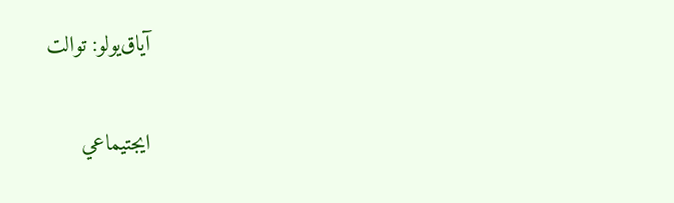آياق‌يولو: توالت

ايجتيماعي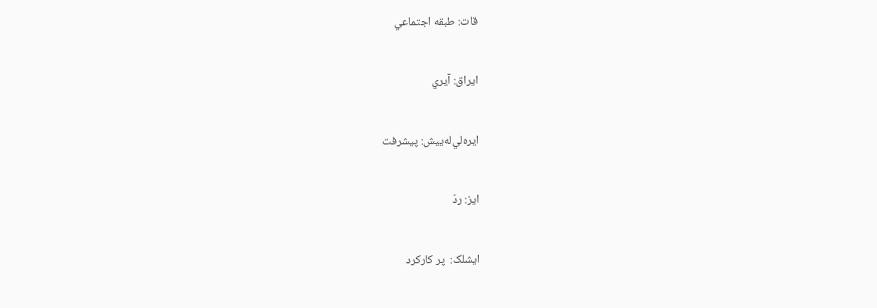قات: طبقه اجتماعي

ايراق: آيري

ايره‌لي‌له‌يیش: پيشرفت

ايز: ردّ

ايشلک:  پر کارکرد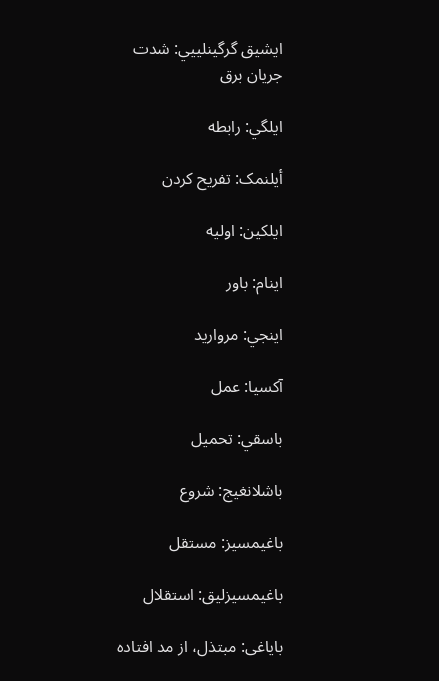ايشيق گرگينلييي: شدت جريان برق

ايلگي: رابطه

أيلنمک: تفريح کردن

ايلکين: اوليه

اينام: باور

اينجي: مرواريد

آکسيا: عمل

باسقي: تحميل

باشلانغيج: شروع

باغيمسيز: مستقل

باغيمسيزليق: استقلال

بایاغی: مبتذل، از مد افتاده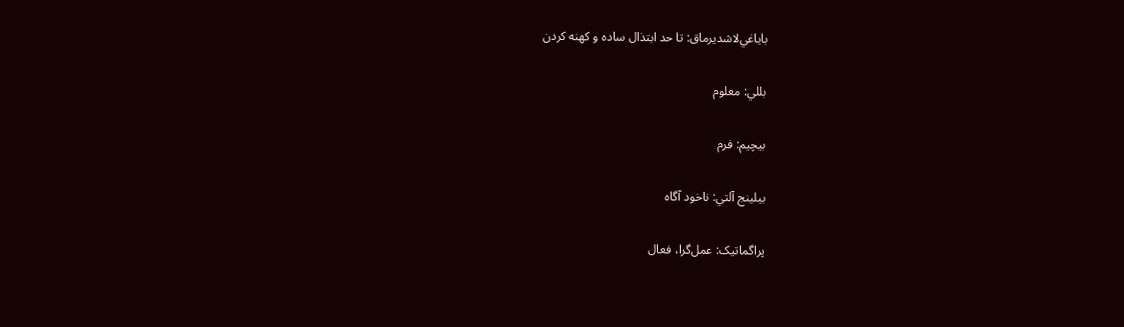باياغي‌لاشديرماق: تا حد ابتذال ساده و کهنه کردن

بللي: معلوم

بيچيم: فرم

بيلينج آلتي: ناخود آگاه

پراگماتيک: عمل‌گرا، فعال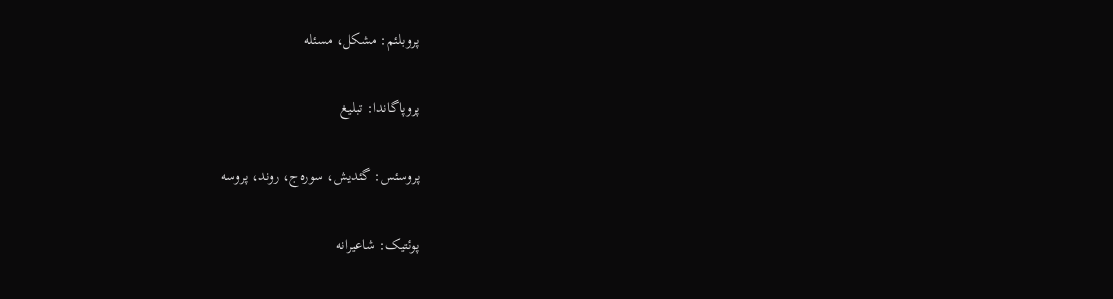پروبلئم: مشکل، مسئله

پروپاگاندا: تبليغ

پروسئس: گئدیش، سوره‌ج، روند، پروسه

پوئتيک: شاعيرانه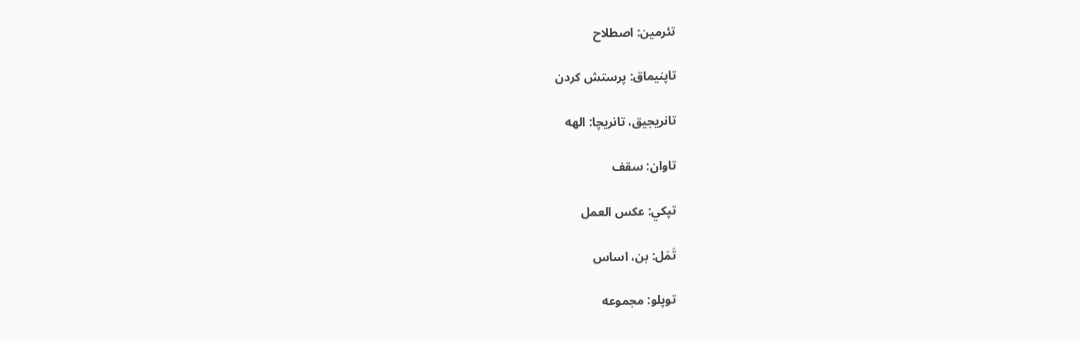تئرمين: اصطلاح

تاپنيماق: پرستش کردن

تانريجيق، تانريچا: الهه

تاوان: سقف

تپکي: عکس العمل

تَمَل: بن، اساس

توپلو: مجموعه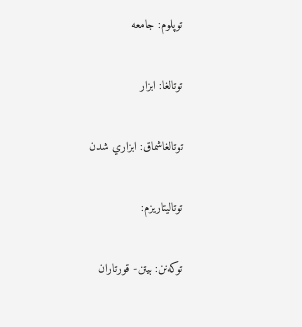توپلوم: جامعه

توتالغا: ابزار

توتالغاشماق: ابزاري شدن

توتاليتاريزم:

توکه‌نن: بيتن- قورتاران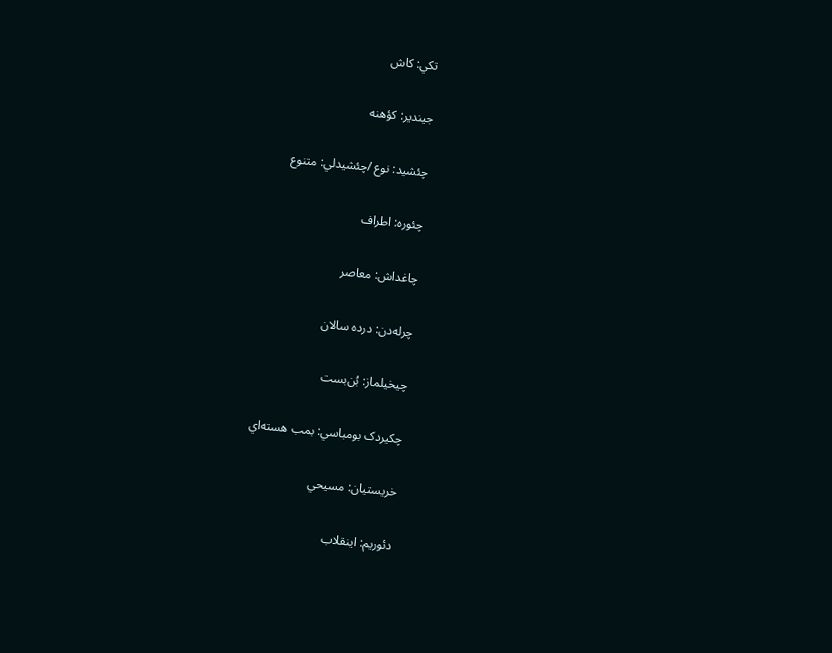تکي: کاش

جيندير: کؤهنه

چئشيد: نوع /چئشيدلي: متنوع

چئوره: اطراف

چاغداش: معاصر

چرله‌دن: درده سالان

چيخيلماز: بُن‌بست

چکيردک بومباسي: بمب هسته‌اي

خريستيان: مسيحي

دئوريم: اينقلاب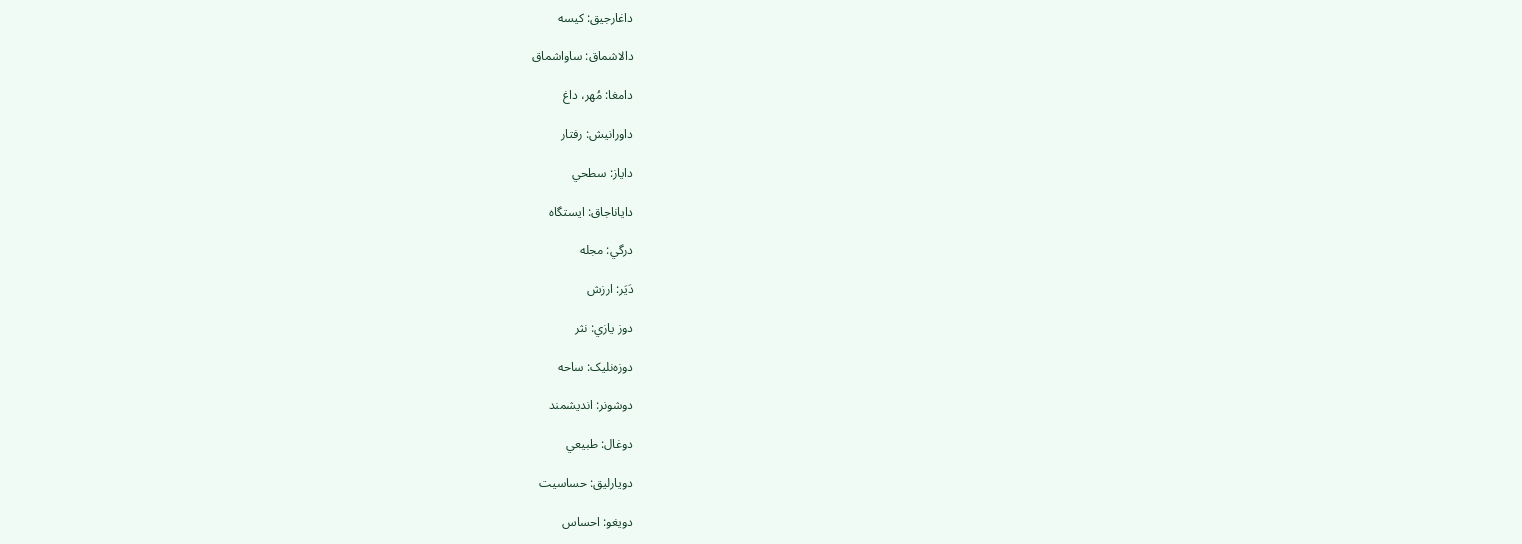داغارجيق: کيسه

دالاشماق: ساواشماق

دامغا: مُهر، داغ

داورانيش: رفتار

داياز: سطحي

داياناجاق: ايستگاه

درگي: مجله

دَيَر: ارزش

دوز يازي: نثر

دوزه‌نليک: ساحه

دوشونر: انديشمند

دوغال: طبيعي

دويارليق: حساسيت

دويغو: احساس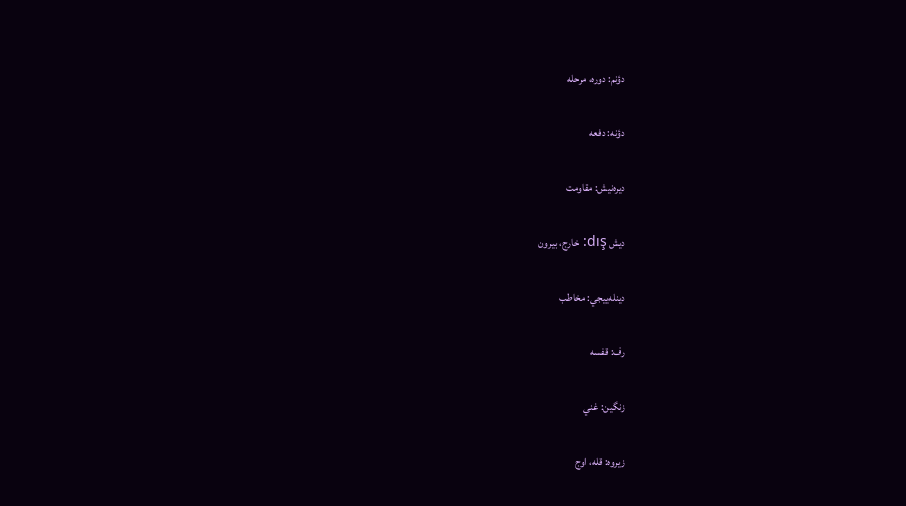دؤنم: دوره، مرحله

دؤنه: دفعه

ديره‌نيش: مقاومت

ديش dış: خارج، بيرون

دينله‌ييجي: مخاطب

رف: قفسه

زنگين: غني

زيروه: قله، اوج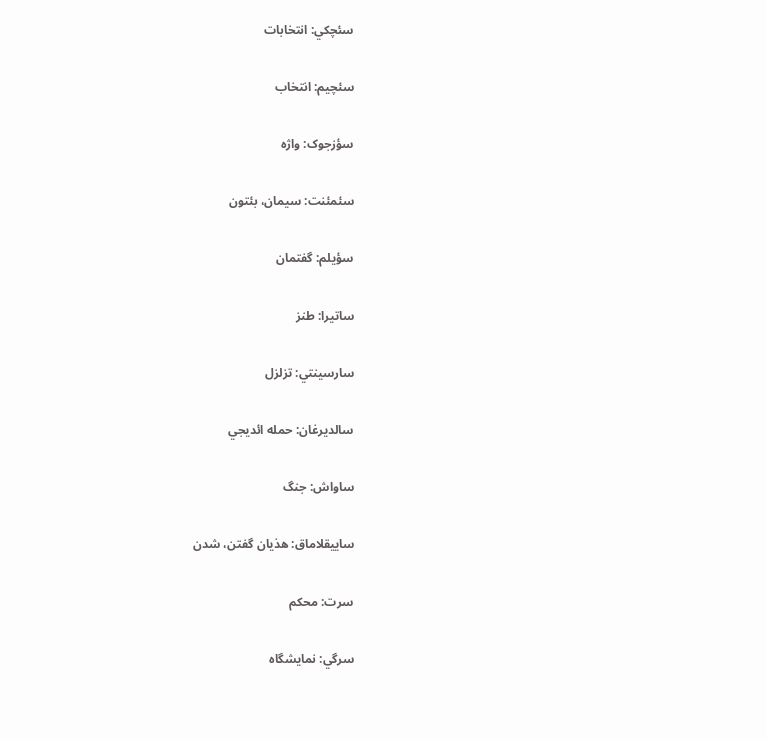سئچکي: انتخابات

سئچيم: انتخاب

سؤزجوک: واژه

سئمئنت: سيمان، بئتون

سؤيلم: گفتمان

ساتيرا: طنز

سارسينتي: تزلزل

سالديرغان: حمله ائديجي

ساواش: جنگ

ساييقلاماق: هذيان گفتن، شدن

سرت: محکم

سرگي: نمايشگاه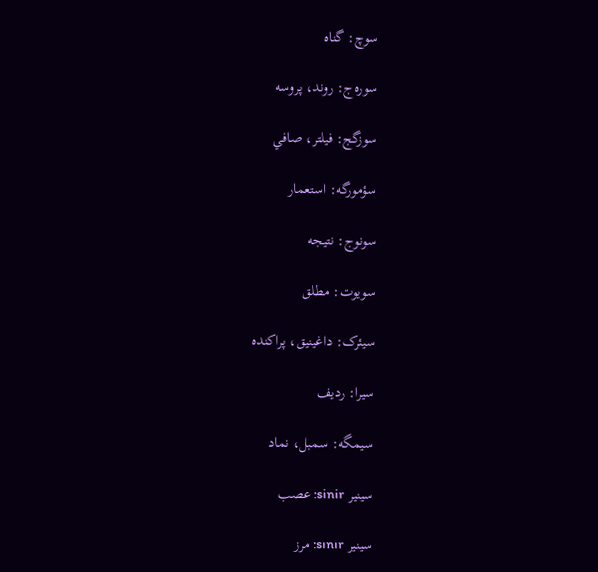سوچ: گناه

سوره‌ج: روند، پروسه

سوزگج: فيلتر، صافي

سؤمورگه: استعمار

سونوج: نتيجه

سويوت: مطلق

سيئرک: داغينيق، پراکنده

سيرا: رديف

سيمگه: سمبل، نماد

سينير sinir: عصب

سينير sınır: مرز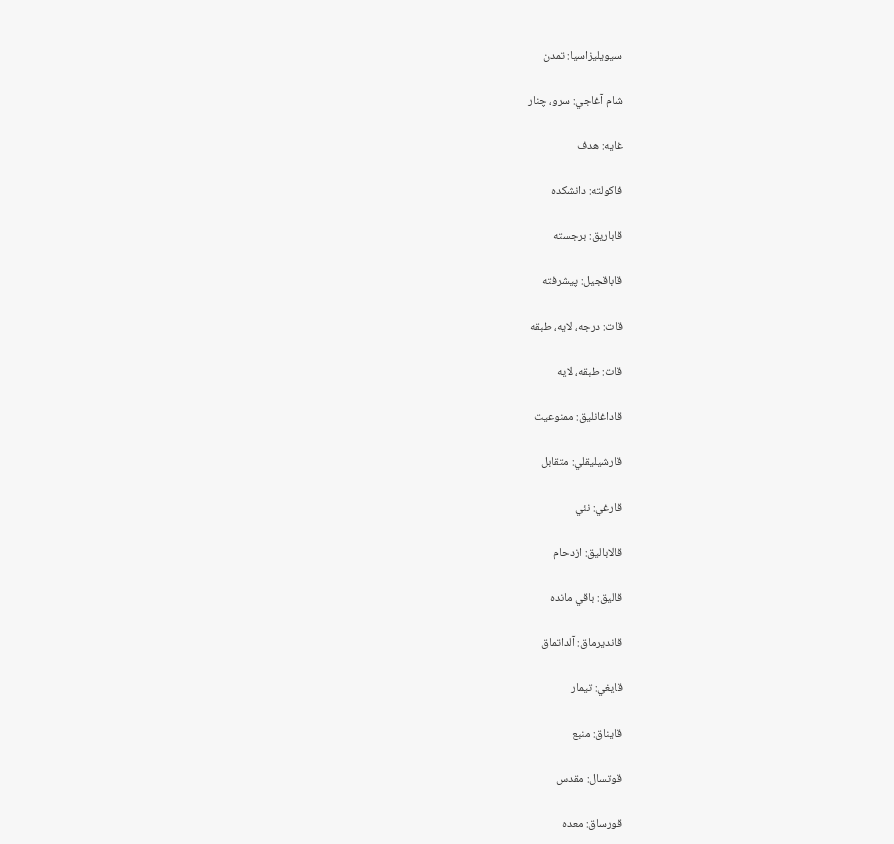سيويليزاسيا: تمدن

شام آغاجي: سرو، چنار

غايه: هدف

فاکولته: دانشکده

قاباريق: برجسته

قاباقجيل: پيشرفته

قات: درجه، لايه، طبقه

قات: طبقه، لايه

قاداغانليق: ممنوعيت

قارشيليقلي: متقابل

قارغي: نئي

قالاباليق: ازدحام

قاليق: باقي مانده

قانديرماق: آلداتماق

قايغي: تيمار

قايناق: منبع

قوتسال: مقدس

قورساق: معده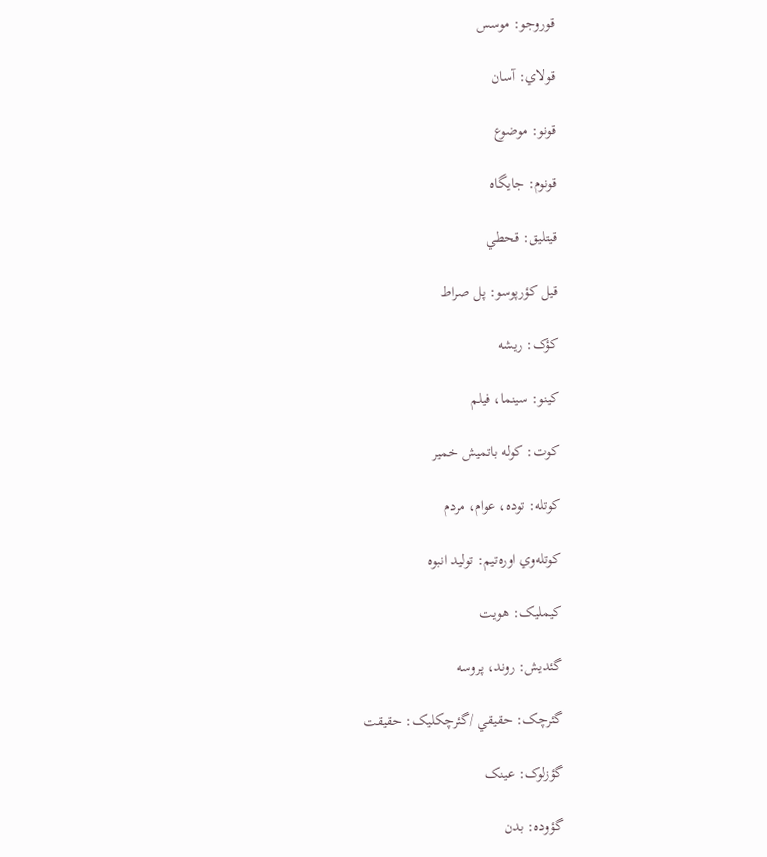قوروجو: موسس

قولاي: آسان

قونو: موضوع

قونوم: جايگاه

قيتليق: قحطي

قيل کؤرپوسو: پل صراط

کؤک: ريشه

کينو: سينما، فيلم

کوت: کوله باتميش خمير

کوتله: توده، عوام، مردم

کوتله‌وي اوره‌تيم: توليد انبوه

کيمليک: هويت

گئديش: روند، پروسه

گئرچک: حقيقي /گئرچکليک: حقيقت

گؤزلوک: عينک

گؤوده: بدن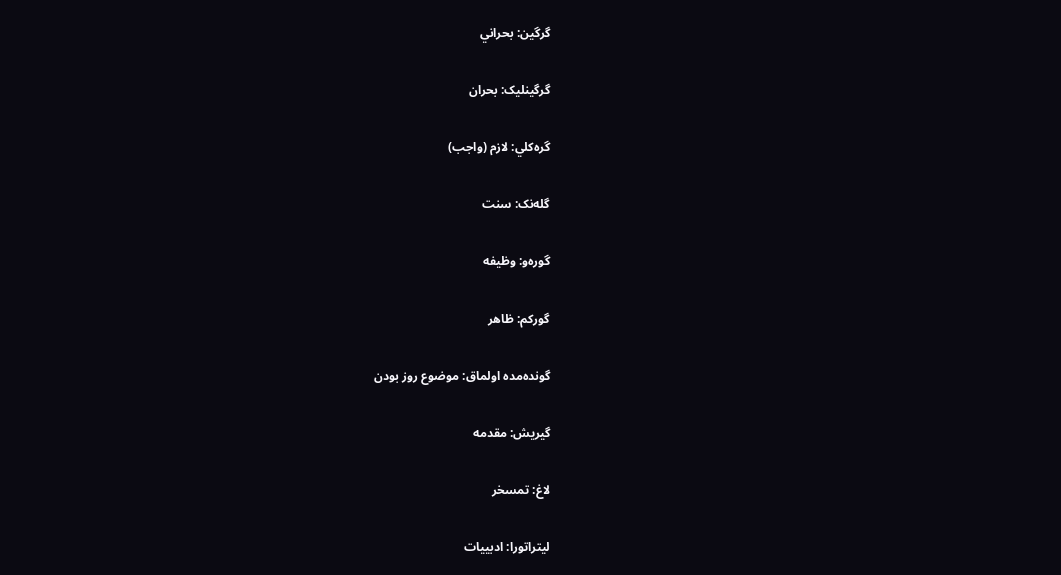گرگين: بحراني

گرگينليک: بحران

گره‌کلي: لازم (واجب)

گله‌نک: سنت

گوره‌و: وظيفه

گورکم: ظاهر

گونده‌مده اولماق: موضوع روز بودن

گيريش: مقدمه

لاغ: تمسخر

ليتراتورا: ادبييات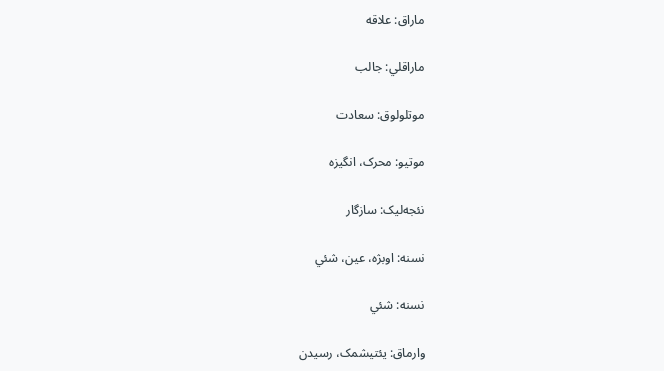ماراق: علاقه

ماراقلي: جالب

موتلولوق: سعادت

موتيو: محرک، انگيزه

نئجه‌ليک: سازگار

نسنه: اوبژه، عين، شئي

نسنه: شئي

وارماق: يئتيشمک، رسيدن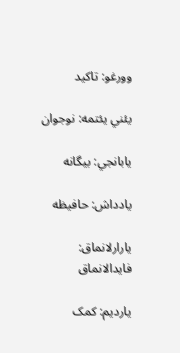وورغو: تاکيد

يئني يئتمه: نوجوان

يابانجي: بيگانه

يادداش: حافيظه

يارارلانماق: فايدالانماق

يارديم: کمک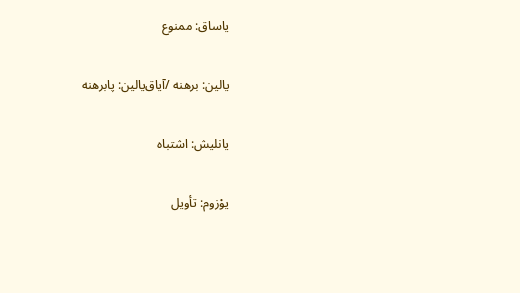ياساق: ممنوع

يالين: برهنه /آياق‌يالين: پابرهنه

يانليش: اشتباه

يوْزوم: تأويل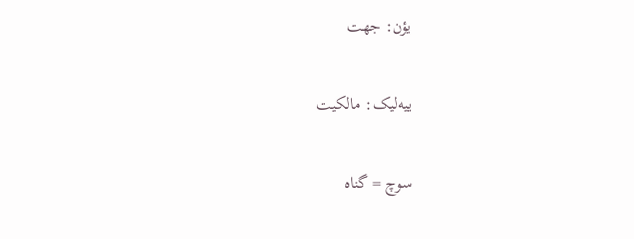يؤن: جهت

ييه‌ليک: مالکيت

سوچ = گناه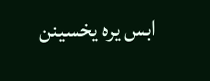ابس یره یخسینن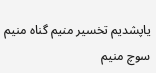یاپشدیم تخسیر منیم گناه منیم سوچ منیم